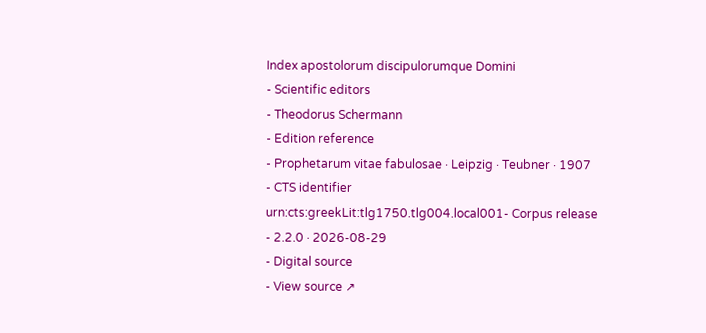Index apostolorum discipulorumque Domini
- Scientific editors
- Theodorus Schermann
- Edition reference
- Prophetarum vitae fabulosae · Leipzig · Teubner · 1907
- CTS identifier
urn:cts:greekLit:tlg1750.tlg004.local001- Corpus release
- 2.2.0 · 2026-08-29
- Digital source
- View source ↗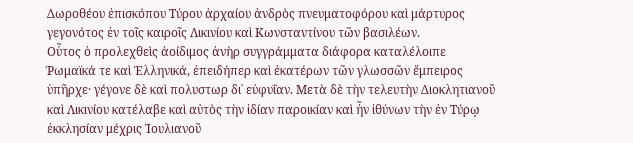Δωροθέου ἐπισκόπου Τύρου ἀρχαίου ἀνδρὸς πνευματοφόρου καὶ μάρτυρος γεγονότος ἐν τοῖς καιροῖς Λικινίου καὶ Κωνσταντίνου τῶν βασιλέων.
Οὗτος ὁ προλεχθεὶς ἀοίδιμος ἀνὴρ συγγράμματα διάφορα καταλέλοιπε Ῥωμαϊκά τε καὶ Ἑλληνικά, ἐπειδήπερ καὶ ἑκατέρων τῶν γλωσσῶν ἔμπειρος ὑπῆρχε· γέγονε δὲ καὶ πολυστωρ δι᾽ εὐφυΐαν. Μετὰ δὲ τὴν τελευτὴν Διοκλητιανοῦ καὶ Λικινίου κατέλαβε καὶ αὐτὸς τὴν ἰδίαν παροικίαν καὶ ἦν ἰθύνων τὴν ἐν Τύρῳ ἐκκλησίαν μέχρις Ἰουλιανοῦ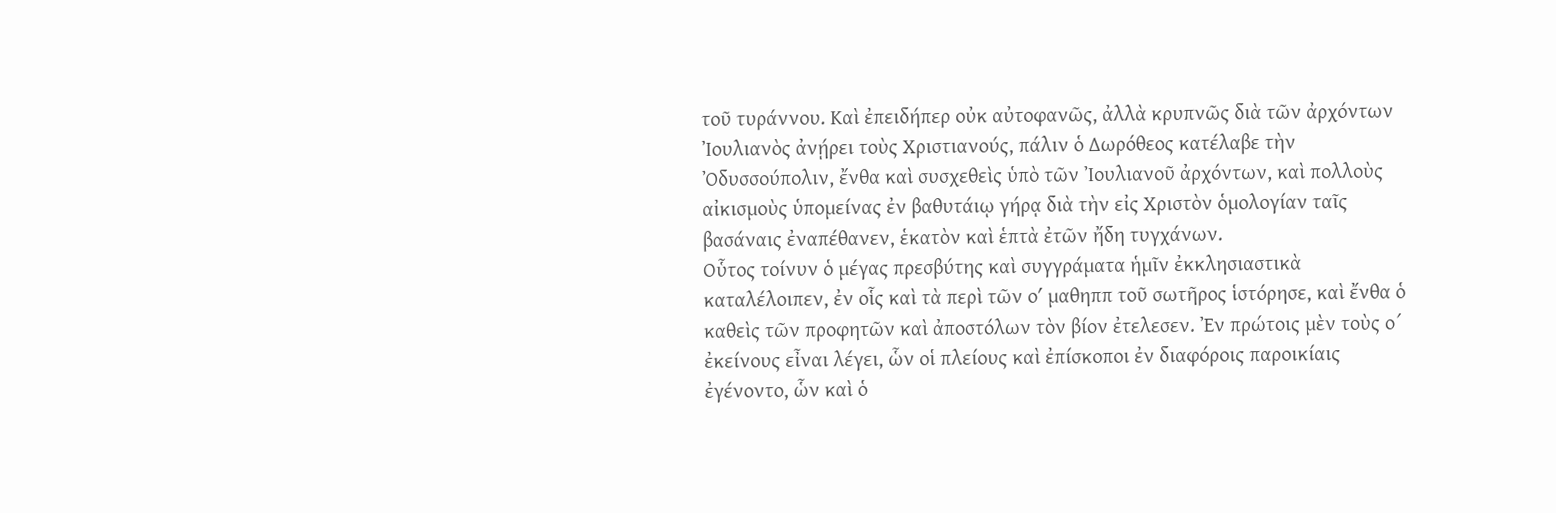τοῦ τυράννου. Καὶ ἐπειδήπερ οὐκ αὐτοφανῶς, ἀλλὰ κρυπνῶς διὰ τῶν ἀρχόντων Ἰουλιανὸς ἀνῄρει τοὺς Χριστιανούς, πάλιν ὁ Δωρόθεος κατέλαβε τὴν Ὀδυσσούπολιν, ἔνθα καὶ συσχεθεὶς ὑπὸ τῶν Ἰουλιανοῦ ἀρχόντων, καὶ πολλοὺς αἰκισμοὺς ὑπομείνας ἐν βαθυτάιῳ γήρᾳ διὰ τὴν εἰς Χριστὸν ὁμολογίαν ταῖς βασάναις ἐναπέθανεν, ἑκατὸν καὶ ἑπτὰ ἐτῶν ἤδη τυγχάνων.
Οὗτος τοίνυν ὁ μέγας πρεσβύτης καὶ συγγράματα ἡμῖν ἐκκλησιαστικὰ καταλέλοιπεν, ἐν οἷς καὶ τὰ περὶ τῶν οʹ μαθηππ τοῦ σωτῆρος ἱστόρησε, καὶ ἔνθα ὁ καθεὶς τῶν προφητῶν καὶ ἀποστόλων τὸν βίον ἐτελεσεν. Ἐν πρώτοις μὲν τοὺς ο´ ἐκείνους εἶναι λέγει, ὧν οἱ πλείους καὶ ἐπίσκοποι ἐν διαφόροις παροικίαις ἐγένοντο, ὧν καὶ ὁ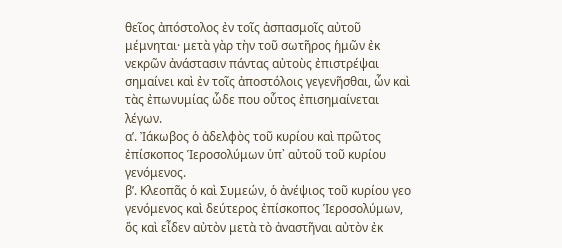θεῖος ἀπόστολος ἐν τοῖς ἀσπασμοῖς αὐτοῦ μέμνηται· μετὰ γὰρ τὴν τοῦ σωτῆρος ἡμῶν ἐκ νεκρῶν ἀνάστασιν πάντας αὐτοὺς ἐπιστρέψαι σημαίνει καὶ ἐν τοῖς ἀποστόλοις γεγενῆσθαι, ὧν καὶ τὰς ἐπωνυμίας ὧδε που οὗτος ἐπισημαίνεται λέγων.
αʹ. Ἰάκωβος ὁ ἀδελφὸς τοῦ κυρίου καὶ πρῶτος ἐπίσκοπος Ἱεροσολύμων ὑπ᾽ αὐτοῦ τοῦ κυρίου γενόμενος.
βʹ. Κλεοπᾶς ὁ καὶ Συμεών, ὁ ἀνέψιος τοῦ κυρίου γεo γενόμενος καὶ δεύτερος ἐπίσκοπος Ἱεροσολύμων, ὅς καὶ εἶδεν αὐτὸν μετὰ τὸ ἀναστῆναι αὐτὸν ἐκ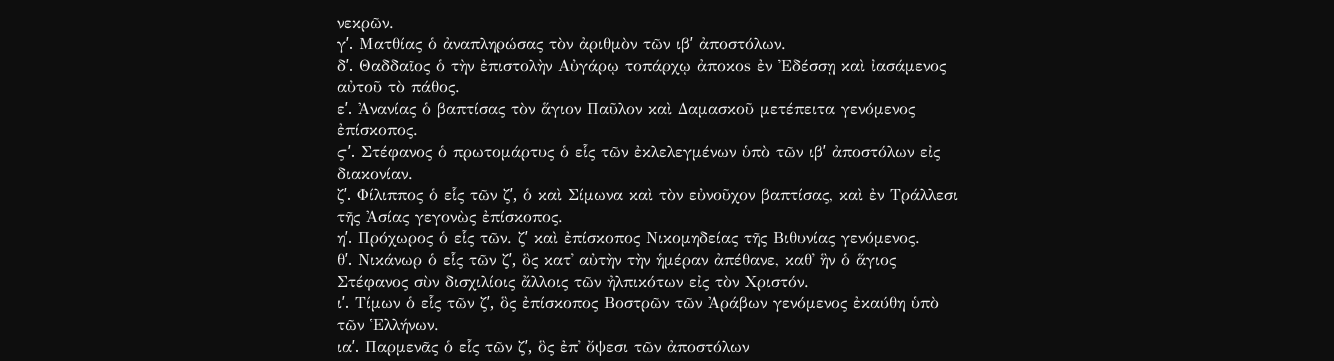νεκρῶν.
γʹ. Ματθίας ὁ ἀναπληρώσας τὸν ἀριθμὸν τῶν ιβʹ ἀποστόλων.
δʹ. Θαδδαῖος ὁ τὴν ἐπιστολὴν Αὐγάρῳ τοπάρχῳ ἀποκοs ἐν Ἐδέσσῃ καὶ ἰασάμενος αὐτοῦ τὸ πάθος.
εʹ. Ἀνανίας ὁ βαπτίσας τὸν ἅγιον Παῦλον καὶ Δαμασκοῦ μετέπειτα γενόμενος ἐπίσκοπος.
ϛʹ. Στέφανος ὁ πρωτομάρτυς ὁ εἷς τῶν ἐκλελεγμένων ὑπὸ τῶν ιβʹ ἀποστόλων εἰς διακονίαν.
ζʹ. Φίλιππος ὁ εἷς τῶν ζʹ, ὁ καὶ Σίμωνα καὶ τὸν εὐνοῦχον βαπτίσας, καὶ ἐν Τράλλεσι τῆς Ἀσίας γεγονὼς ἐπίσκοπος.
ηʹ. Πρόχωρος ὁ εἷς τῶν. ζʹ καὶ ἐπίσκοπος Νικομηδείας τῆς Βιθυνίας γενόμενος.
θʹ. Νικάνωρ ὁ εἷς τῶν ζʹ, ὃς κατ᾽ αὐτὴν τὴν ἡμέραν ἀπέθανε, καθ᾽ ἣν ὁ ἅγιος Στέφανος σὺν δισχιλίοις ἄλλοις τῶν ἠλπικότων εἰς τὸν Χριστόν.
ιʹ. Τίμων ὁ εἷς τῶν ζʹ, ὃς ἐπίσκοπος Βοστρῶν τῶν Ἀράβων γενόμενος ἐκαύθη ὑπὸ τῶν Ἑλλήνων.
ιαʹ. Παρμενᾶς ὁ εἷς τῶν ζʹ, ὃς ἐπ᾽ ὄψεσι τῶν ἀποστόλων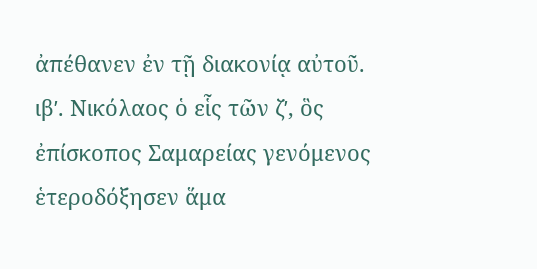ἀπέθανεν ἐν τῇ διακονίᾳ αὐτοῦ.
ιβʹ. Νικόλαος ὁ εἷς τῶν ζʹ, ὃς ἐπίσκοπος Σαμαρείας γενόμενος ἑτεροδόξησεν ἅμα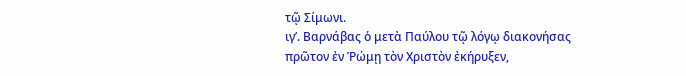τῷ Σίμωνι.
ιγʹ. Βαρνάβας ὁ μετὰ Παύλου τῷ λόγῳ διακονήσας πρῶτον ἐν Ῥώμῃ τὸν Χριστὸν ἐκήρυξεν,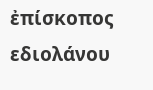ἐπίσκοπος εδιολάνου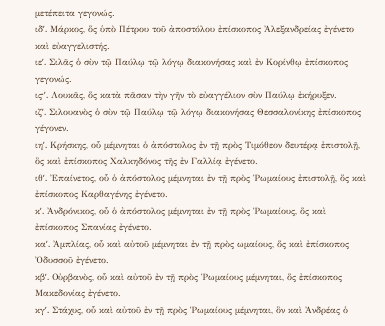μετέπειτα γεγονώς.
ιδʹ. Μάρκος, ὅς ὑπὸ Πέτρου τοῦ ἀποστόλου ἐπίσκοπος Ἀλεξανδρείας ἐγένετο καὶ εὐαγγελιστής.
ιεʹ. Σιλᾶς ὁ σὺν τῷ Παύλῳ τῷ λόγῳ διακονήσας καὶ ἐν Κορίνθῳ ἐπίσκοπος γεγονώς.
ιϛʹ. Λουκᾶς, ὅς κατὰ πᾶσαν τὴν γῆν τὸ εὐαγγέλιον σὺν Παύλῳ ἐκήρυξεν.
ιζʹ. Σιλουανὸς ὁ σὺν τῷ Παύλῳ τῷ λόγῳ διακονήσας Θεσσαλονίκης ἐπίσκοπος γέγονεν.
ιηʹ. Κρήσκης, οὗ μέμνηται ὁ ἀπόστολος ἐν τῇ πρὸς Τιμόθεον δευτέρᾳ ἐπιστολῇ, ὃς καὶ ἐπίσκοπος Χαλκηδόνος τῆς ἐν Γαλλίᾳ ἐγένετο.
ιθʹ. Ἐπαίνετος, οὗ ὁ ἀπόστολος μέμνηται ἐν τῇ πρὸς Ῥωμαίους ἐπιστολῇ, ὅς καὶ ἐπίσκοπος Καρθαγένης ἐγένετο.
κʹ. Ἀνδρόνικος, οὗ ὁ ἀπόστολος μέμνηται ἐν τῇ πρὸς Ῥωμαίους, ὅς καὶ ἐπίσκοπος Σπανίας ἐγένετο.
καʹ. Ἀμπλίας, οὗ καὶ αὐτοῦ μέμνηται ἐν τῇ πρὸς ωμαίους, ὅς καὶ ἐπίσκοπος Ὀδυσσοῦ ἐγένετο.
κβʹ. Οὐρβανὸς, οὗ καὶ αὐτοῦ ἐν τῇ πρὸς Ῥωμαίους μέμνηται, ὅς ἐπίσκοπος Μακεδονίας ἐγένετο.
κγʹ. Στάχυς, οὗ καὶ αὐτοῦ ἐν τῇ πρὸς Ῥωμαίους μέμνηται, ὃν καὶ Ἀνδρέας ὁ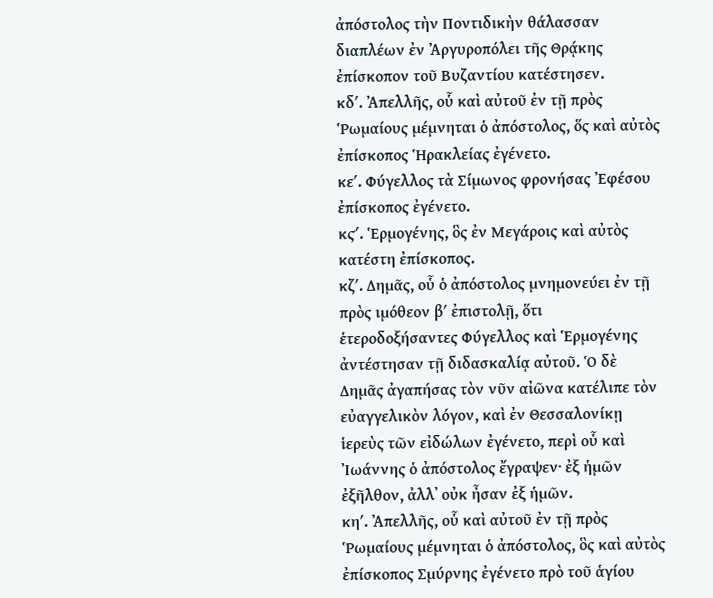ἀπόστολος τὴν Ποντιδικὴν θάλασσαν διαπλέων ἐν Ἀργυροπόλει τῆς Θρᾴκης ἐπίσκοπον τοῦ Βυζαντίου κατέστησεν.
κδʹ. Ἀπελλῆς, οὗ καὶ αὐτοῦ ἐν τῇ πρὸς Ῥωμαίους μέμνηται ὁ ἀπόστολος, ὅς καὶ αὐτὸς ἐπίσκοπος Ἡρακλείας ἐγένετο.
κεʹ. Φύγελλος τὰ Σίμωνος φρονήσας Ἐφέσου ἐπίσκοπος ἐγένετο.
κϛʹ. Ἑρμογένης, ὃς ἐν Μεγάροις καὶ αὐτὸς κατέστη ἐπίσκοπος.
κζʹ. Δημᾶς, οὗ ὁ ἀπόστολος μνημονεύει ἐν τῇ πρὸς ιμόθεον βʹ ἐπιστολῇ, ὅτι ἑτεροδοξήσαντες Φύγελλος καὶ Ἑρμογένης ἀντέστησαν τῇ διδασκαλίᾳ αὐτοῦ. Ὁ δὲ Δημᾶς ἀγαπήσας τὸν νῦν αἰῶνα κατέλιπε τὸν εὐαγγελικὸν λόγον, καὶ ἐν Θεσσαλονίκῃ ἱερεὺς τῶν εἰδώλων ἐγένετο, περὶ οὗ καὶ Ἰωάννης ὁ ἀπόστολος ἔγραψεν· ἐξ ἡμῶν ἐξῆλθον, ἀλλ᾽ οὐκ ἦσαν ἐξ ἡμῶν.
κηʹ. Ἀπελλῆς, οὗ καὶ αὐτοῦ ἐν τῇ πρὸς Ῥωμαίους μέμνηται ὁ ἀπόστολος, ὃς καὶ αὐτὸς ἐπίσκοπος Σμύρνης ἐγένετο πρὸ τοῦ ἁγίου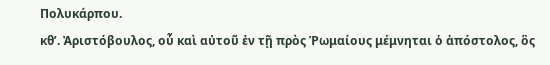Πολυκάρπου.
κθʹ. Ἀριστόβουλος, οὗ καὶ αὐτοῦ ἐν τῇ πρὸς Ῥωμαίους μέμνηται ὁ ἀπόστολος, ὃς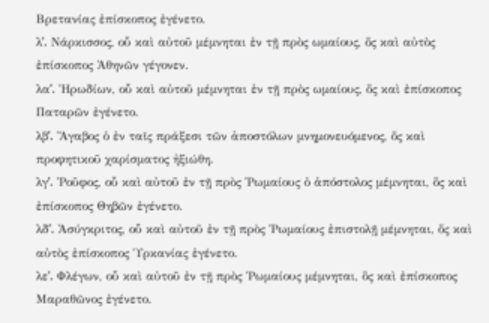Βρετανίας ἐπίσκοπος ἐγένετο.
λʹ. Νάρκισσος, οὗ καὶ αὐτοῦ μέμνηται ἐν τῇ πρὸς ωμαίους, ὅς καὶ αὐτὸς ἐπίσκοπος Ἀθηνῶν γέγονεν.
λαʹ. Ἡρωδίων, οὗ καὶ αὐτοῦ μέμνηται ἐν τῇ πρὸς ωμαίους, ὅς καὶ ἐπίσκοπος Παταρῶν ἐγένετο.
λβʹ. Ἄγαβος ὁ ἐν ταῖς πράξεσι τῶν ἀποστόλων μνημονευόμενος, ὅς καὶ προφητικοῦ χαρίσματος ἠξιώθη.
λγʹ. Ῥοῦφος, οὗ καὶ αὐτοῦ ἐν τῇ πρὸς Ῥωμαίους ὁ ἀπόστολος μέμνηται, ὃς καὶ ἐπίσκοπος Θηβῶν ἐγένετο.
λδʹ. Ἀσύγκριτος, οὗ καὶ αὐτοῦ ἐν τῇ πρὸς Ῥωμαίους ἐπιστολῇ μέμνηται, ὅς καὶ αὐτὸς ἐπίσκοπος Ὑρκανίας ἐγένετο.
λεʹ. Φλέγων, οὗ καὶ αὐτοῦ ἐν τῇ πρὸς Ῥωμαίους μέμνηται, ὃς καὶ ἐπίσκοπος Μαραθῶνος ἐγένετο.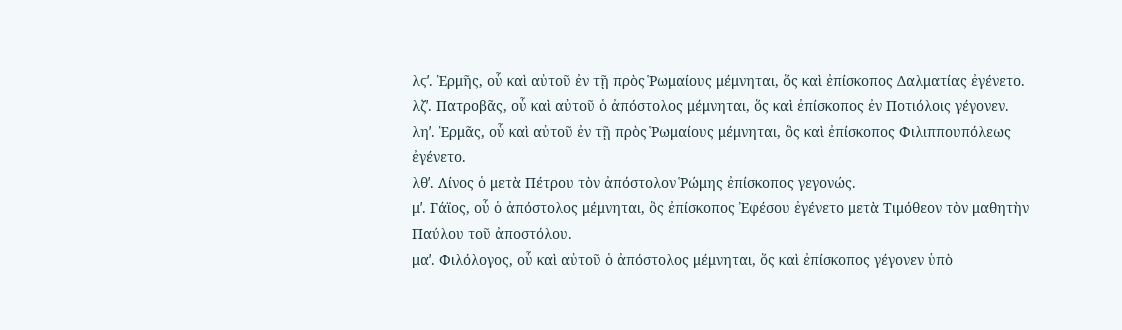λϛʹ. Ἑρμῆς, οὗ καὶ αὐτοῦ ἐν τῇ πρὸς Ῥωμαίους μέμνηται, ὅς καὶ ἐπίσκοπος Δαλματίας ἐγένετο.
λζʹ. Πατροβᾶς, οὗ καὶ αὐτοῦ ὁ ἀπόστολος μέμνηται, ὅς καὶ ἐπίσκοπος ἐν Ποτιόλοις γέγονεν.
ληʹ. Ἑρμᾶς, οὗ καὶ αὐτοῦ ἐν τῇ πρὸς Ῥωμαίους μέμνηται, ὃς καὶ ἐπίσκοπος Φιλιππουπόλεως ἐγένετο.
λθʹ. Λίνος ὁ μετὰ Πέτρου τὸν ἀπόστολον Ῥώμης ἐπίσκοπος γεγονώς.
μʹ. Γάϊος, οὗ ὁ ἀπόστολος μέμνηται, ὃς ἐπίσκοπος Ἐφέσου ἐγένετο μετὰ Τιμόθεον τὸν μαθητὴν Παύλου τοῦ ἀποστόλου.
μαʹ. Φιλόλογος, οὗ καὶ αὐτοῦ ὁ ἀπόστολος μέμνηται, ὅς καὶ ἐπίσκοπος γέγονεν ὑπὸ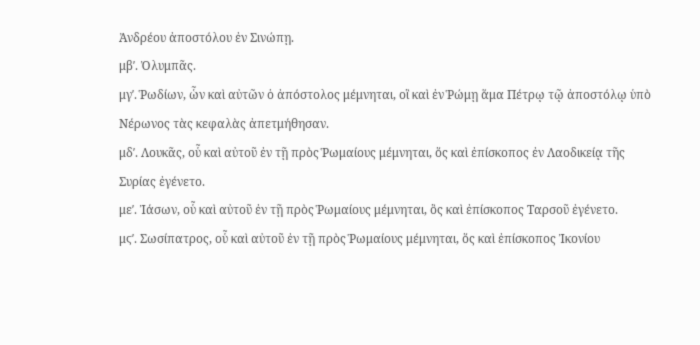Ἀνδρέου ἀποστόλου ἐν Σινώπῃ.
μβʹ. Ὀλυμπᾶς.
μγʹ. Ῥωδίων, ὧν καὶ αὐτῶν ὁ ἀπόστολος μέμνηται, οἳ καὶ ἐν Ῥώμῃ ἅμα Πέτρῳ τῷ ἀποστόλῳ ὑπὸ Νέρωνος τὰς κεφαλὰς ἀπετμήθησαν.
μδʹ. Λουκᾶς, οὗ καὶ αὐτοῦ ἐν τῇ πρὸς Ῥωμαίους μέμνηται, ὅς καὶ ἐπίσκοπος ἐν Λαοδικείᾳ τῆς Συρίας ἐγένετο.
μεʹ. Ἰάσων, οὗ καὶ αὐτοῦ ἐν τῇ πρὸς Ῥωμαίους μέμνηται, ὃς καὶ ἐπίσκοπος Ταρσοῦ ἐγένετο.
μϛʹ. Σωσίπατρος, οὗ καὶ αὐτοῦ ἐν τῇ πρὸς Ῥωμαίους μέμνηται, ὅς καὶ ἐπίσκοπος Ἰκονίου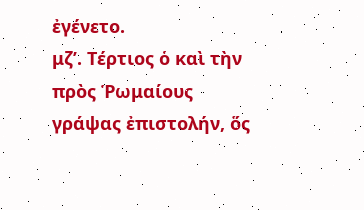ἐγένετο.
μζʹ. Τέρτιος ὁ καὶ τὴν πρὸς Ῥωμαίους γράψας ἐπιστολήν, ὅς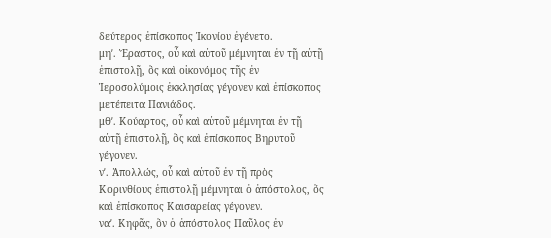δεύτερος ἐπίσκοπος Ἰκονίου ἐγένετο.
μηʹ. Ἔραστος, οὗ καὶ αὐτοῦ μέμνηται ἐν τῇ αὐτῇ ἐπιστολῇ, ὃς καὶ οἰκονόμος τῆς ἐν Ἱεροσολύμοις ἐκκλησίας γέγονεν καὶ ἐπίσκοπος μετέπειτα Πανιάδος.
μθʹ. Κούαρτος, οὗ καὶ αὐτοῦ μέμνηται ἐν τῇ αὐτῇ ἐπιστολῇ, ὃς καὶ ἐπίσκοπος Βηρυτοῦ γέγονεν.
νʹ. Ἀπολλώς, οὗ καὶ αὐτοῦ ἐν τῇ πρὸς Κορινθίους ἐπιστολῇ μέμνηται ὁ ἀπόστολος, ὅς καὶ ἐπίσκοπος Καισαρείας γέγονεν.
ναʹ. Κηφᾶς, ὃν ὁ ἀπόστολος Παῦλος ἐν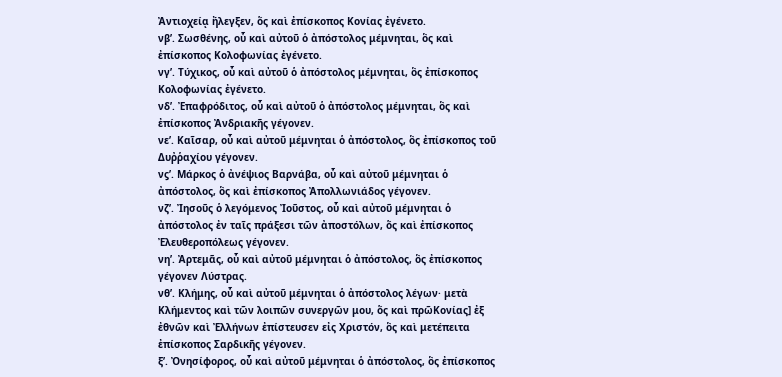Ἀντιοχείᾳ ἤλεγξεν, ὅς καὶ ἐπίσκοπος Κονίας ἐγένετο.
νβʹ. Σωσθένης, οὗ καὶ αὐτοῦ ὁ ἀπόστολος μέμνηται, ὃς καὶ ἐπίσκοπος Κολοφωνίας ἐγένετο.
νγʹ. Τύχικος, οὗ καὶ αὐτοῦ ὁ ἀπόστολος μέμνηται, ὃς ἐπίσκοπος Κολοφωνίας ἐγένετο.
νδʹ. Ἐπαφρόδιτος, οὗ καὶ αὐτοῦ ὁ ἀπόστολος μέμνηται, ὃς καὶ ἐπίσκοπος Ἀνδριακῆς γέγονεν.
νεʹ. Καῖσαρ, οὗ καὶ αὐτοῦ μέμνηται ὁ ἀπόστολος, ὃς ἐπίσκοπος τοῦ Δυῤῥαχίου γέγονεν.
νϛʹ. Μάρκος ὁ ἀνέψιος Βαρνάβα, οὗ καὶ αὐτοῦ μέμνηται ὁ ἀπόστολος, ὃς καὶ ἐπίσκοπος Ἀπολλωνιάδος γέγονεν.
νζʹ. Ἰησοῦς ὁ λεγόμενος Ἰοῦστος, οὗ καὶ αὐτοῦ μέμνηται ὁ ἀπόστολος ἐν ταῖς πράξεσι τῶν ἀποστόλων, ὅς καὶ ἐπίσκοπος Ἐλευθεροπόλεως γέγονεν.
νηʹ. Ἀρτεμᾶς, οὗ καὶ αὐτοῦ μέμνηται ὁ ἀπόστολος, ὃς ἐπίσκοπος γέγονεν Λύστρας.
νθʹ. Κλήμης, οὗ καὶ αὐτοῦ μέμνηται ὁ ἀπόστολος λέγων· μετὰ Κλήμεντος καὶ τῶν λοιπῶν συνεργῶν μου, ὅς καὶ πρῶΚονίας] ἐξ ἐθνῶν καὶ Ἐλλήνων ἐπίστευσεν εἰς Χριστόν, ὃς καὶ μετέπειτα ἐπίσκοπος Σαρδικῆς γέγονεν.
ξʹ. Ὀνησίφορος, οὗ καὶ αὐτοῦ μέμνηται ὁ ἀπόστολος, ὃς ἐπίσκοπος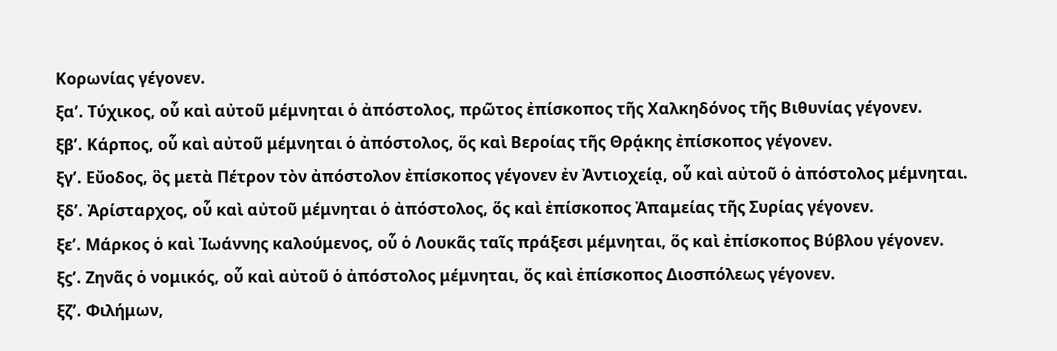Κορωνίας γέγονεν.
ξαʹ. Τύχικος, οὗ καὶ αὐτοῦ μέμνηται ὁ ἀπόστολος, πρῶτος ἐπίσκοπος τῆς Χαλκηδόνος τῆς Βιθυνίας γέγονεν.
ξβʹ. Κάρπος, οὗ καὶ αὐτοῦ μέμνηται ὁ ἀπόστολος, ὅς καὶ Βεροίας τῆς Θρᾴκης ἐπίσκοπος γέγονεν.
ξγʹ. Εὔοδος, ὃς μετὰ Πέτρον τὸν ἀπόστολον ἐπίσκοπος γέγονεν ἐν Ἀντιοχείᾳ, οὗ καὶ αὐτοῦ ὁ ἀπόστολος μέμνηται.
ξδʹ. Ἀρίσταρχος, οὗ καὶ αὐτοῦ μέμνηται ὁ ἀπόστολος, ὅς καὶ ἐπίσκοπος Ἀπαμείας τῆς Συρίας γέγονεν.
ξεʹ. Μάρκος ὁ καὶ Ἰωάννης καλούμενος, οὗ ὁ Λουκᾶς ταῖς πράξεσι μέμνηται, ὅς καὶ ἐπίσκοπος Βύβλου γέγονεν.
ξϛʹ. Ζηνᾶς ὁ νομικός, οὗ καὶ αὐτοῦ ὁ ἀπόστολος μέμνηται, ὅς καὶ ἐπίσκοπος Διοσπόλεως γέγονεν.
ξζʹ. Φιλήμων,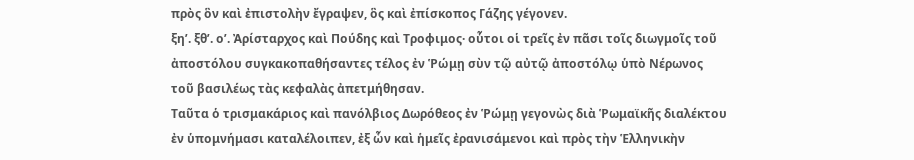πρὸς ὃν καὶ ἐπιστολὴν ἔγραψεν, ὃς καὶ ἐπίσκοπος Γάζης γέγονεν.
ξηʹ. ξθʹ. οʹ. Ἀρίσταρχος καὶ Πούδης καὶ Τροφιμος· οὗτοι οἱ τρεῖς ἐν πᾶσι τοῖς διωγμοῖς τοῦ ἀποστόλου συγκακοπαθήσαντες τέλος ἐν Ῥώμῃ σὺν τῷ αὐτῷ ἀποστόλῳ ὑπὸ Νέρωνος τοῦ βασιλέως τὰς κεφαλὰς ἀπετμήθησαν.
Ταῦτα ὁ τρισμακάριος καὶ πανόλβιος Δωρόθεος ἐν Ῥώμῃ γεγονὼς διὰ Ῥωμαϊκῆς διαλέκτου ἐν ὑπομνήμασι καταλέλοιπεν, ἐξ ὧν καὶ ἡμεῖς ἐρανισάμενοι καὶ πρὸς τὴν Ἑλληνικὴν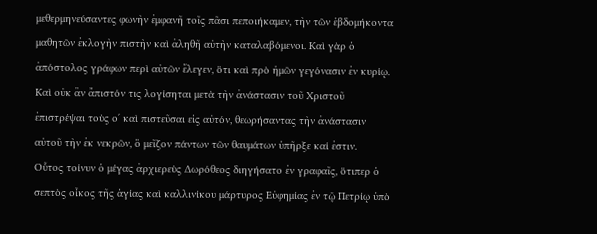μεθερμηνεύσαντες φωνὴν ἐμφανῆ τοῖς πᾶσι πεποιήκαμεν, τὴν τῶν ἑβδομήκοντα μαθητῶν ἐκλογὴν πιστὴν καὶ ἀληθῆ αὐτὴν καταλαβόμενοι. Καὶ γὰρ ὁ ἀπόστολος γράφων περὶ αὐτῶν ἔλεγεν, ὅτι καὶ πρὸ ἡμῶν γεγόνασιν ἐν κυρίῳ. Καὶ οὐκ ἂν ἄπιστόν τις λογίσηται μετὰ τὴν ἀνάστασιν τοῦ Χριστοῦ ἐπιστρέψαι τοὺς οʹ καὶ πιστεῦσαι εἰς αὐτόν, θεωρήσαντας τὴν ἀνάστασιν αὐτοῦ τὴν ἐκ νεκρῶν, ὃ μεῖζον πάντων τῶν θαυμάτων ὑπῆρξε καί ἐστιν.
Οὗτος τοίνυν ὁ μέγας ἀρχιερεὺς Δωρόθεος διηγήσατο ἐν γραφαῖς, ὅτιπερ ὁ σεπτὸς οἶκος τῆς ἁγίας καὶ καλλινίκου μάρτυρος Εὐφημίας ἐν τῷ Πετρίῳ ὑπὸ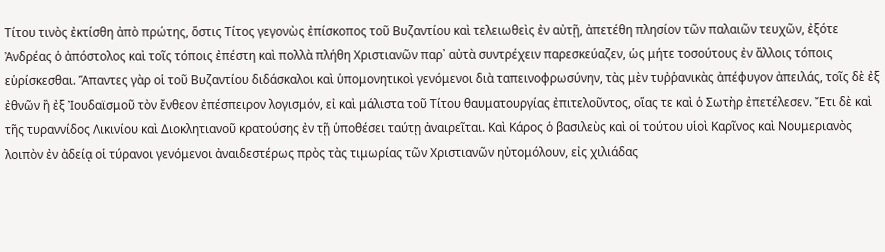Τίτου τινὸς ἐκτίσθη ἀπὸ πρώτης, ὅστις Τίτος γεγονὼς ἐπίσκοπος τοῦ Βυζαντίου καὶ τελειωθεὶς ἐν αὐτῇ, ἀπετέθη πλησίον τῶν παλαιῶν τευχῶν, ἐξότε Ἀνδρέας ὁ ἀπόστολος καὶ τοῖς τόποις ἐπέστη καὶ πολλὰ πλήθη Χριστιανῶν παρ᾽ αὐτὰ συντρέχειν παρεσκεύαζεν, ὡς μήτε τοσούτους ἐν ἄλλοις τόποις εὑρίσκεσθαι. Ἅπαντες γὰρ οἱ τοῦ Βυζαντίου διδάσκαλοι καὶ ὑπομονητικοὶ γενόμενοι διὰ ταπεινοφρωσύνην, τὰς μὲν τυῤῥανικὰς ἀπέφυγον ἀπειλάς, τοῖς δὲ ἐξ ἐθνῶν ἢ ἐξ Ἰουδαϊσμοῦ τὸν ἔνθεον ἐπέσπειρον λογισμόν, εἰ καὶ μάλιστα τοῦ Τίτου θαυματουργίας ἐπιτελοῦντος, οἵας τε καὶ ὁ Σωτὴρ ἐπετέλεσεν. Ἔτι δὲ καὶ τῆς τυραννίδος Λικινίου καὶ Διοκλητιανοῦ κρατούσης ἐν τῇ ὑποθέσει ταύτῃ ἀναιρεῖται. Καὶ Κάρος ὁ βασιλεὺς καὶ οἱ τούτου υἱοὶ Καρῖνος καὶ Νουμεριανὸς λοιπὸν ἐν ἀδείᾳ οἱ τύρανοι γενόμενοι ἀναιδεστέρως πρὸς τὰς τιμωρίας τῶν Χριστιανῶν ηὐτομόλουν, εἰς χιλιάδας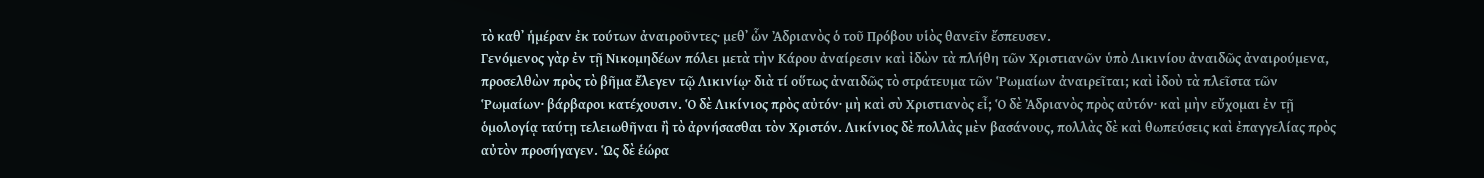τὸ καθ᾽ ἡμέραν ἐκ τούτων ἀναιροῦντες· μεθ᾽ ὧν Ἀδριανὸς ὁ τοῦ Πρόβου υἱὸς θανεῖν ἔσπευσεν.
Γενόμενος γὰρ ἐν τῇ Νικομηδέων πόλει μετὰ τὴν Κάρου ἀναίρεσιν καὶ ἰδὼν τὰ πλήθη τῶν Χριστιανῶν ὑπὸ Λικινίου ἀναιδῶς ἀναιρούμενα, προσελθὼν πρὸς τὸ βῆμα ἔλεγεν τῷ Λικινίῳ· διὰ τί οὕτως ἀναιδῶς τὸ στράτευμα τῶν Ῥωμαίων ἀναιρεῖται; καὶ ἰδοὺ τὰ πλεῖστα τῶν Ῥωμαίων· βάρβαροι κατέχουσιν. Ὁ δὲ Λικίνιος πρὸς αὐτόν· μὴ καὶ σὺ Χριστιανὸς εἶ; Ὁ δὲ Ἀδριανὸς πρὸς αὐτόν· καὶ μὴν εὔχομαι ἐν τῇ ὁμολογίᾳ ταύτῃ τελειωθῆναι ἢ τὸ ἀρνήσασθαι τὸν Χριστόν. Λικίνιος δὲ πολλὰς μὲν βασάνους, πολλὰς δὲ καὶ θωπεύσεις καὶ ἐπαγγελίας πρὸς αὐτὸν προσήγαγεν. Ὡς δὲ ἑώρα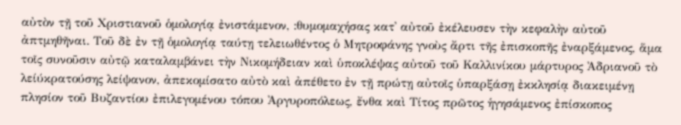αὐτὸν τῇ τοῦ Χριστιανοῦ ὁμολογίᾳ ἐνιστάμενον, :θυμομαχήσας κατ᾽ αὐτοῦ ἐκέλευσεν τὴν κεφαλὴν αὐτοῦ ἀπτμηθῆναι. Τοῦ δὲ ἐν τῇ ὁμολογίᾳ ταύτῃ τελειωθέντος ὁ Μητροφάνης γνοὺς ἄρτι τῆς ἐπισκοπῆς ἐναρξάμενος, ἅμα τοῖς συνοῦσιν αὐτῷ καταλαμβάνει τὴν Νικομήδειαν καὶ ὑποκλέψας αὐτοῦ τοῦ Καλλινίκου μάρτυρος Ἀδριανοῦ τὸ λείύκρατούσης λείψανον, ἀπεκομίσατο αὐτὸ καὶ ἀπέθετο ἐν τῇ πρώτῃ αὐτοῖς ὑπαρξάσῃ ἐκκλησίᾳ διακειμένῃ πλησίον τοῦ Βυζαντίου ἐπιλεγομένου τόπου Ἀργυροπόλεως, ἔνθα καὶ Τίτος πρῶτος ἡγησάμενος ἐπίσκοπος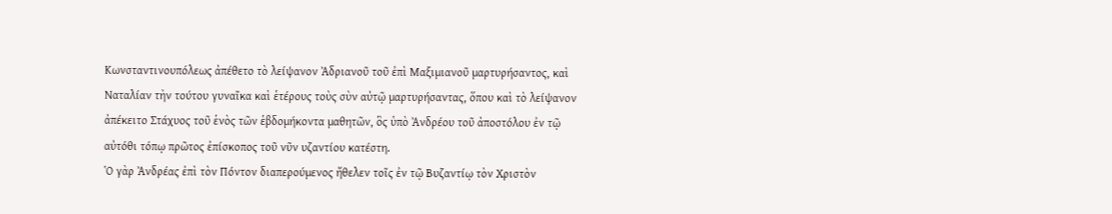Κωνσταντινουπόλεως ἀπέθετο τὸ λείψανον Ἀδριανοῦ τοῦ ἐπὶ Μαξιμιανοῦ μαρτυρήσαντος, καὶ Ναταλίαν τὴν τούτου γυναῖκα καὶ ἑτέρους τοὺς σὺν αὐτῷ μαρτυρήσαντας, ὅπου καὶ τὸ λείψανον ἀπέκειτο Στάχυος τοῦ ἑνὸς τῶν ἑβδομήκοντα μαθητῶν, ὃς ὑπὸ Ἀνδρέου τοῦ ἀποστόλου ἐν τῷ αὐτόθι τόπῳ πρῶτος ἐπίσκοπος τοῦ νῦν υζαντίου κατέστη.
Ὁ γὰρ Ἀνδρέας ἐπὶ τὸν Πόντον διαπερούμενος ἤθελεν τοῖς ἐν τῷ Βυζαντίῳ τὸν Χριστὸν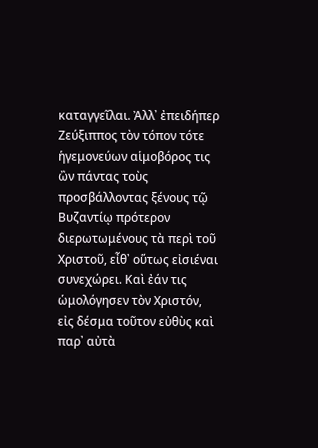καταγγεῖλαι. Ἀλλ᾽ ἐπειδήπερ Ζεύξιππος τὸν τόπον τότε ἡγεμονεύων αἱμοβόρος τις ὢν πάντας τοὺς προσβάλλοντας ξένους τῷ Βυζαντίῳ πρότερον διερωτωμένους τὰ περὶ τοῦ Χριστοῦ, εἶθ᾽ οὕτως εἰσιέναι συνεχώρει. Καὶ ἐάν τις ὡμολόγησεν τὸν Χριστόν, εἰς δέσμα τοῦτον εὐθὺς καὶ παρ᾽ αὐτὰ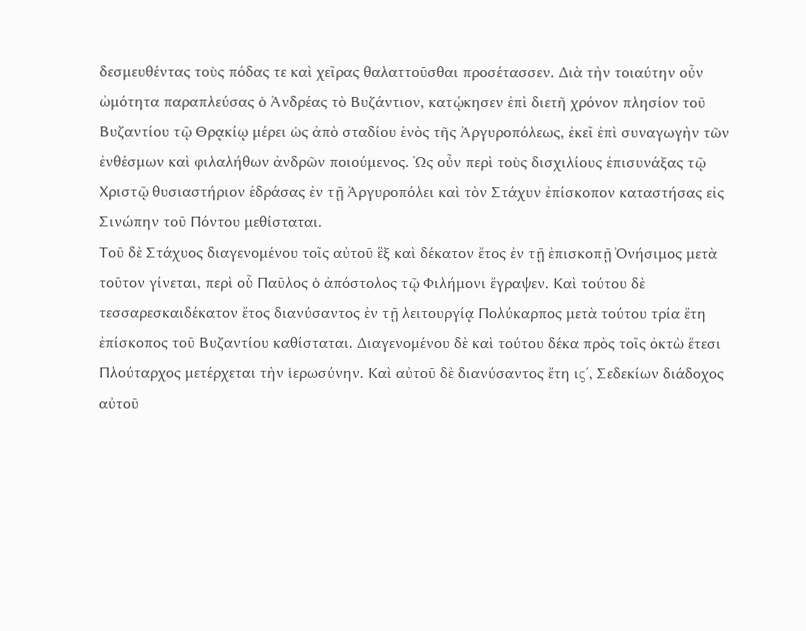δεσμευθέντας τοὺς πόδας τε καὶ χεῖρας θαλαττοῦσθαι προσέτασσεν. Διὰ τὴν τοιαύτην οὖν ὠμότητα παραπλεύσας ὁ Ἀνδρέας τὸ Βυζάντιον, κατῴκησεν ἐπὶ διετῆ χρόνον πλησίον τοῦ Βυζαντίου τῷ Θρᾳκίῳ μέρει ὡς ἀπὸ σταδίου ἑνὸς τῆς Ἀργυροπόλεως, ἐκεῖ ἐπὶ συναγωγὴν τῶν ἐνθέσμων καὶ φιλαλήθων ἀνδρῶν ποιούμενος. Ὡς οὖν περὶ τοὺς δισχιλίους ἐπισυνάξας τῷ Χριστῷ θυσιαστήριον ἑδράσας ἐν τῇ Ἀργυροπόλει καὶ τὸν Στάχυν ἐπίσκοπον καταστήσας εἰς Σινώπην τοῦ Πόντου μεθίσταται.
Τοῦ δὲ Στάχυος διαγενομένου τοῖς αὐτοῦ ἓξ καὶ δέκατον ἔτος ἐν τῇ ἐπισκοπῇ Ὀνήσιμος μετὰ τοῦτον γίνεται, περὶ οὗ Παῦλος ὁ ἀπόστολος τῷ Φιλήμονι ἔγραψεν. Καὶ τούτου δὲ τεσσαρεσκαιδέκατον ἔτος διανύσαντος ἐν τῇ λειτουργίᾳ Πολύκαρπος μετὰ τούτου τρία ἔτη ἐπίσκοπος τοῦ Βυζαντίου καθίσταται. Διαγενομένου δὲ καὶ τούτου δέκα πρὸς τοῖς ὀκτὼ ἔτεσι Πλούταρχος μετέρχεται τὴν ἱερωσύνην. Καὶ αὐτοῦ δὲ διανύσαντος ἔτη ιϛʹ, Σεδεκίων διάδοχος αὐτοῦ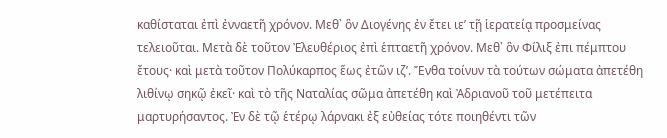καθίσταται ἐπὶ ἐνναετῆ χρόνον. Μεθ᾽ ὃν Διογένης ἐν ἔτει ιεʹ τῇ ἱερατείᾳ προσμείνας τελειοῦται. Μετὰ δὲ τοῦτον Ἐλευθέριος ἐπὶ ἑπταετῆ χρόνον. Μεθ᾽ ὃν Φίλιξ ἐπι πέμπτου ἔτους· καὶ μετὰ τοῦτον Πολύκαρπος ἕως ἐτῶν ιζʹ. Ἔνθα τοίνυν τὰ τούτων σώματα ἀπετέθη λιθίνῳ σηκῷ ἐκεῖ· καὶ τὸ τῆς Ναταλίας σῶμα ἀπετέθη καὶ Ἀδριανοῦ τοῦ μετέπειτα μαρτυρήσαντος. Ἐν δὲ τῷ ἑτέρῳ λάρνακι ἐξ εὐθείας τότε ποιηθέντι τῶν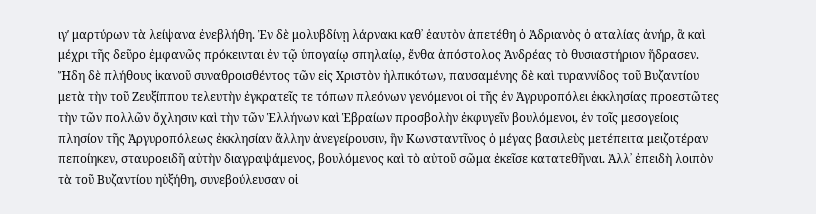ιγʹ μαρτύρων τὰ λείψανα ἐνεβλήθη. Ἐν δὲ μολυβδίνῃ λάρνακι καθ᾽ ἑαυτὸν ἀπετέθη ὁ Ἀδριανὸς ὁ αταλίας ἀνήρ, ἃ καὶ μέχρι τῆς δεῦρο ἐμφανῶς πρόκεινται ἐν τῷ ὑπογαίῳ σπηλαίῳ, ἔνθα ἀπόστολος Ἀνδρέας τὸ θυσιαστήριον ἥδρασεν. Ἤδη δὲ πλήθους ἱκανοῦ συναθροισθέντος τῶν εἰς Χριστὸν ἠλπικότων, παυσαμένης δὲ καὶ τυραννίδος τοῦ Βυζαντίου μετὰ τὴν τοῦ Ζευξίππου τελευτὴν ἐγκρατεῖς τε τόπων πλεόνων γενόμενοι οἱ τῆς ἐν Ἀγρυροπόλει ἐκκλησίας προεστῶτες τὴν τῶν πολλῶν ὄχλησιν καὶ τὴν τῶν Ἑλλήνων καὶ Ἑβραίων προσβολὴν ἐκφυγεῖν βουλόμενοι, ἐν τοῖς μεσογείοις πλησίον τῆς Ἀργυροπόλεως ἐκκλησίαν ἄλλην ἀνεγείρουσιν, ἣν Κωνσταντῖνος ὁ μέγας βασιλεὺς μετέπειτα μειζοτέραν πεποίηκεν, σταυροειδῆ αὐτὴν διαγραψάμενος, βουλόμενος καὶ τὸ αὐτοῦ σῶμα ἐκεῖσε κατατεθῆναι. Ἀλλ᾽ ἐπειδὴ λοιπὸν τὰ τοῦ Βυζαντίου ηὐξήθη, συνεβούλευσαν οἱ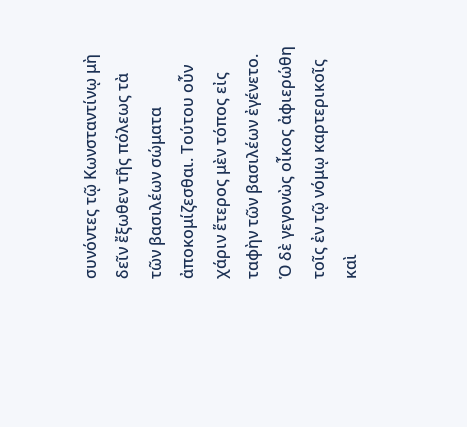συνόντες τῷ Κωνσταντίνῳ μὴ δεῖν ἔξωθεν τῆς πόλεως τὰ τῶν βασιλέων σώματα ἀποκομίζεσθαι. Τούτου οὖν χάριν ἕτερος μὲν τόπος εἰς ταφὴν τῶν βασιλέων ἐγένετο. Ὁ δὲ γεγονὼς οἶκος ἀφιερώθη τοῖς ἐν τῷ νόμῳ καρτερικοῖς καὶ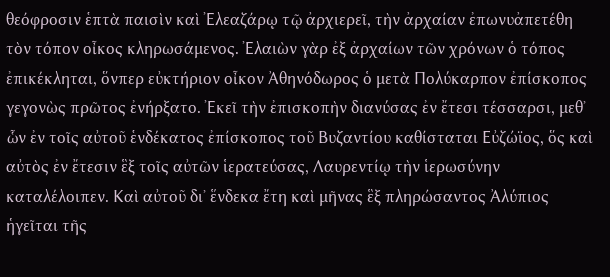θεόφροσιν ἑπτὰ παισὶν καὶ Ἐλεαζάρῳ τῷ ἀρχιερεῖ, τὴν ἀρχαίαν ἐπωνυἀπετέθη τὸν τόπον οἶκος κληρωσάμενος. Ἐλαιὼν γὰρ ἐξ ἀρχαίων τῶν χρόνων ὁ τόπος ἐπικέκληται, ὅνπερ εὐκτήριον οἶκον Ἀθηνόδωρος ὁ μετὰ Πολύκαρπον ἐπίσκοπος γεγονὼς πρῶτος ἐνήρξατο. Ἐκεῖ τὴν ἐπισκοπὴν διανύσας ἐν ἔτεσι τέσσαρσι, μεθ᾽ ὧν ἐν τοῖς αὐτοῦ ἑνδέκατος ἐπίσκοπος τοῦ Βυζαντίου καθίσταται Εὐζώϊος, ὅς καὶ αὐτὸς ἐν ἔτεσιν ἓξ τοῖς αὐτῶν ἱερατεύσας, Λαυρεντίῳ τὴν ἱερωσύνην καταλέλοιπεν. Καὶ αὐτοῦ δι᾽ ἕνδεκα ἔτη καὶ μῆνας ἓξ πληρώσαντος Ἀλύπιος ἡγεῖται τῆς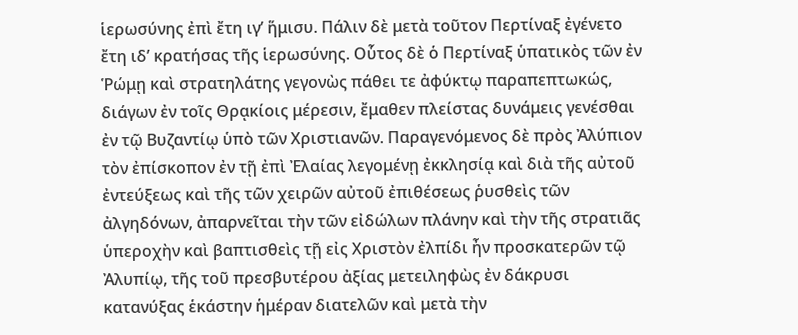ἱερωσύνης ἐπὶ ἔτη ιγʹ ἥμισυ. Πάλιν δὲ μετὰ τοῦτον Περτίναξ ἐγένετο ἔτη ιδʹ κρατήσας τῆς ἱερωσύνης. Οὗτος δὲ ὁ Περτίναξ ὑπατικὸς τῶν ἐν Ῥώμῃ καὶ στρατηλάτης γεγονὼς πάθει τε ἀφύκτῳ παραπεπτωκώς, διάγων ἐν τοῖς Θρᾳκίοις μέρεσιν, ἔμαθεν πλείστας δυνάμεις γενέσθαι ἐν τῷ Βυζαντίῳ ὑπὸ τῶν Χριστιανῶν. Παραγενόμενος δὲ πρὸς Ἀλύπιον τὸν ἐπίσκοπον ἐν τῇ ἐπὶ Ἐλαίας λεγομένῃ ἐκκλησίᾳ καὶ διὰ τῆς αὐτοῦ ἐντεύξεως καὶ τῆς τῶν χειρῶν αὐτοῦ ἐπιθέσεως ῥυσθεὶς τῶν ἀλγηδόνων, ἀπαρνεῖται τὴν τῶν εἰδώλων πλάνην καὶ τὴν τῆς στρατιᾶς ὑπεροχὴν καὶ βαπτισθεὶς τῇ εἰς Χριστὸν ἐλπίδι ἦν προσκατερῶν τῷ Ἀλυπίῳ, τῆς τοῦ πρεσβυτέρου ἀξίας μετειληφὼς ἐν δάκρυσι κατανύξας ἑκάστην ἡμέραν διατελῶν καὶ μετὰ τὴν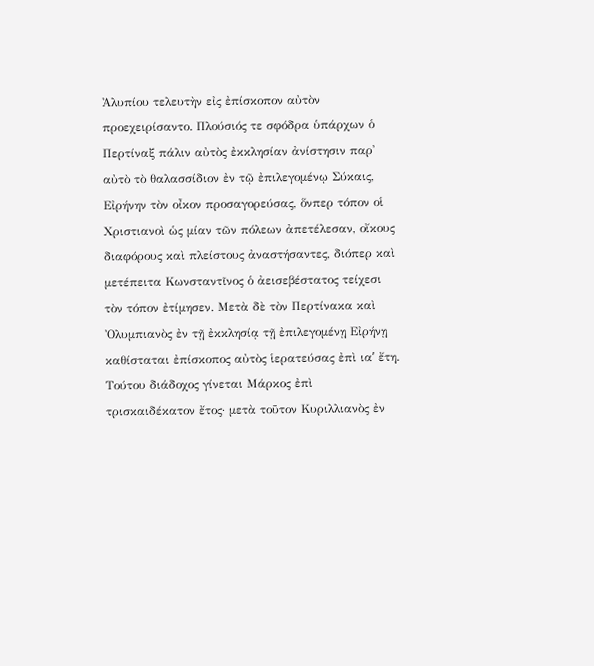Ἀλυπίου τελευτὴν εἰς ἐπίσκοπον αὐτὸν προεχειρίσαντο. Πλούσιός τε σφόδρα ὑπάρχων ὁ Περτίναξ πάλιν αὐτὸς ἐκκλησίαν ἀνίστησιν παρ᾽ αὐτὸ τὸ θαλασσίδιον ἐν τῷ ἐπιλεγομένῳ Σύκαις, Εἰρήνην τὸν οἶκον προσαγορεύσας, ὅνπερ τόπον οἱ Χριστιανοὶ ὡς μίαν τῶν πόλεων ἀπετέλεσαν, οἴκους διαφόρους καὶ πλείστους ἀναστήσαντες, διόπερ καὶ μετέπειτα Κωνσταντῖνος ὁ ἀεισεβέστατος τείχεσι τὸν τόπον ἐτίμησεν. Μετὰ δὲ τὸν Περτίνακα καὶ Ὀλυμπιανὸς ἐν τῇ ἐκκλησίᾳ τῇ ἐπιλεγομένῃ Εἰρήνῃ καθίσταται ἐπίσκοπος αὐτὸς ἱερατεύσας ἐπὶ ιαʹ ἔτη. Τούτου διάδοχος γίνεται Μάρκος ἐπὶ τρισκαιδέκατον ἔτος· μετὰ τοῦτον Κυριλλιανὸς ἐν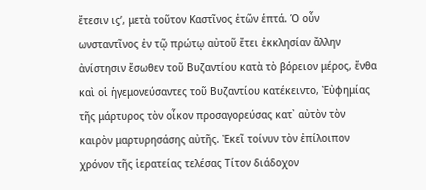ἔτεσιν ιϛʹ, μετὰ τοῦτον Καστῖνος ἐτῶν ἑπτά. Ὁ οὖν ωνσταντῖνος ἐν τῷ πρώτῳ αὐτοῦ ἔτει ἐκκλησίαν ἄλλην ἀνίστησιν ἔσωθεν τοῦ Βυζαντίου κατὰ τὸ βόρειον μέρος, ἔνθα καὶ οἱ ἡγεμονεύσαντες τοῦ Βυζαντίου κατέκειντο, Ἐὐφημίας τῆς μάρτυρος τὸν οἶκον προσαγορεύσας κατ᾽ αὐτὸν τὸν καιρὸν μαρτυρησάσης αὐτῆς. Ἐκεῖ τοίνυν τὸν ἐπίλοιπον χρόνον τῆς ἱερατείας τελέσας Τίτον διάδοχον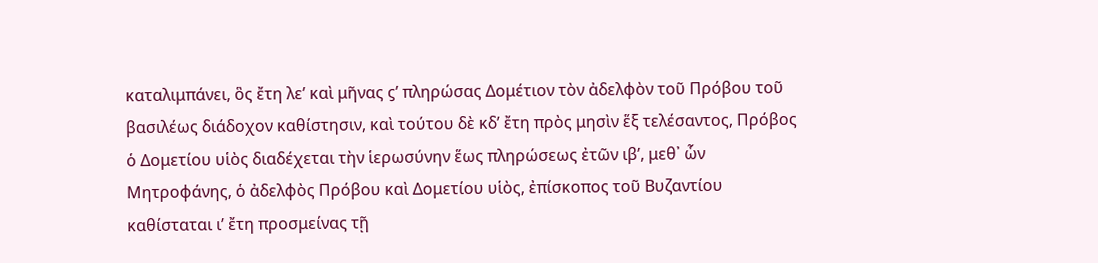καταλιμπάνει, ὃς ἔτη λεʹ καὶ μῆνας ϛʹ πληρώσας Δομέτιον τὸν ἀδελφὸν τοῦ Πρόβου τοῦ βασιλέως διάδοχον καθίστησιν, καὶ τούτου δὲ κδʹ ἔτη πρὸς μησὶν ἕξ τελέσαντος, Πρόβος ὁ Δομετίου υἱὸς διαδέχεται τὴν ἱερωσύνην ἕως πληρώσεως ἐτῶν ιβʹ, μεθ᾽ ὧν Μητροφάνης, ὁ ἀδελφὸς Πρόβου καὶ Δομετίου υἱὸς, ἐπίσκοπος τοῦ Βυζαντίου καθίσταται ιʹ ἔτη προσμείνας τῇ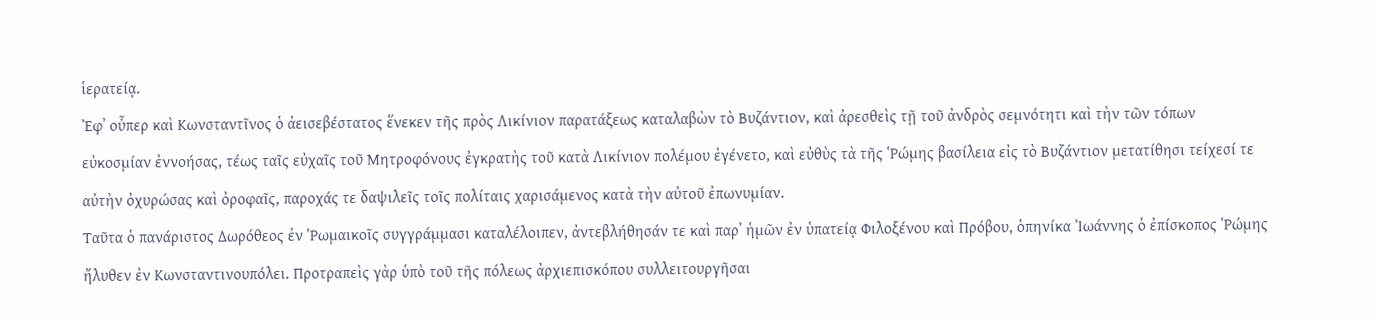ἱερατείᾳ.
Ἐφ᾽ οὗπερ καὶ Κωνσταντῖνος ὁ ἀεισεβέστατος ἕνεκεν τῆς πρὸς Λικίνιον παρατάξεως καταλαβὼν τὸ Βυζάντιον, καὶ ἀρεσθεὶς τῇ τοῦ ἀνδρὸς σεμνότητι καὶ τὴν τῶν τόπων εὐκοσμίαν ἐννοήσας, τέως ταῖς εὐχαῖς τοῦ Μητροφόνους ἐγκρατὴς τοῦ κατὰ Λικίνιον πολέμου ἐγένετο, καὶ εὐθὺς τὰ τῆς Ῥώμης βασίλεια εἰς τὸ Βυζάντιον μετατίθησι τείχεσί τε αὐτὴν ὀχυρώσας καὶ ὀροφαῖς, παροχάς τε δαψιλεῖς τοῖς πολίταις χαρισάμενος κατὰ τὴν αὐτοῦ ἐπωνυμίαν.
Ταῦτα ὁ πανάριστος Δωρόθεος ἐν Ῥωμαικοῖς συγγράμμασι καταλέλοιπεν, ἀντεβλήθησάν τε καὶ παρ᾽ ἡμῶν ἐν ὑπατείᾳ Φιλοξένου καὶ Πρόβου, ὁπηνίκα Ἰωάννης ὁ ἐπίσκοπος Ῥώμης ἤλυθεν ἐν Κωνσταντινουπόλει. Προτραπεὶς γὰρ ὑπὸ τοῦ τῆς πόλεως ἀρχιεπισκόπου συλλειτουργῆσαι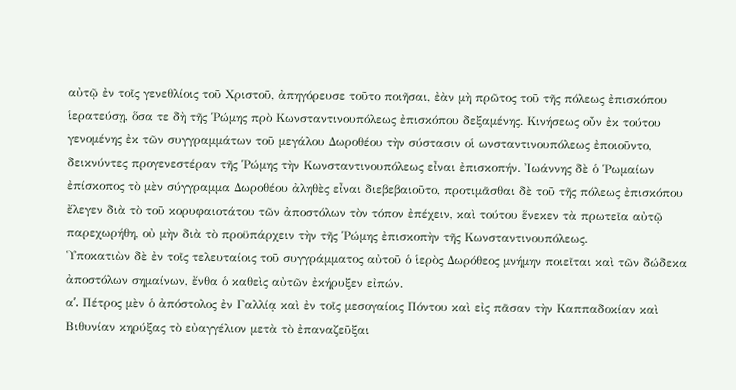αὐτῷ ἐν τοῖς γενεθλίοις τοῦ Χριστοῦ, ἀπηγόρευσε τοῦτο ποιῆσαι, ἐὰν μὴ πρῶτος τοῦ τῆς πόλεως ἐπισκόπου ἱερατεύσῃ, ὅσα τε δὴ τῆς Ῥώμης πρὸ Κωνσταντινουπόλεως ἐπισκόπου δεξαμένης. Κινήσεως οὖν ἐκ τούτου γενομένης ἐκ τῶν συγγραμμάτων τοῦ μεγάλου Δωροθέου τὴν σύστασιν οἱ ωνσταντινουπόλεως ἐποιοῦντο, δεικνύντες προγενεστέραν τῆς Ῥώμης τὴν Κωνσταντινουπόλεως εἶναι ἐπισκοπήν. Ἰωάννης δὲ ὁ Ῥωμαίων ἐπίσκοπος τὸ μὲν σύγγραμμα Δωροθέου ἀληθὲς εἶναι διεβεβαιοῦτο, προτιμᾶσθαι δὲ τοῦ τῆς πόλεως ἐπισκόπου ἔλεγεν διὰ τὸ τοῦ κορυφαιοτάτου τῶν ἀποστόλων τὸν τόπον ἐπέχειν, καὶ τούτου ἕνεκεν τὰ πρωτεῖα αὐτῷ παρεχωρήθη, οὐ μὴν διὰ τὸ προϋπάρχειν τὴν τῆς Ῥώμης ἐπισκοπὴν τῆς Κωνσταντινουπόλεως.
Ὑποκατιὼν δὲ ἐν τοῖς τελευταίοις τοῦ συγγράμματος αὐτοῦ ὁ ἱερὸς Δωρόθεος μνήμην ποιεῖται καὶ τῶν δώδεκα ἀποστόλων σημαίνων, ἔνθα ὁ καθεὶς αὐτῶν ἐκήρυξεν εἰπών.
αʹ. Πέτρος μὲν ὁ ἀπόστολος ἐν Γαλλίᾳ καὶ ἐν τοῖς μεσογαίοις Πόντου καὶ εἰς πᾶσαν τὴν Καππαδοκίαν καὶ Bιθυνίαν κηρύξας τὸ εὐαγγέλιον μετὰ τὸ ἐπαναζεῦξαι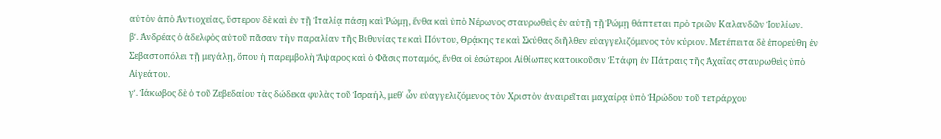αὐτὸν ἀπὸ Ἀντιοχείας, ὕστερον δὲ καὶ ἐν τῇ Ἰταλίᾳ πάσῃ καὶ Ῥώμῃ, ἔνθα καὶ ὑπὸ Νέρωνος σταυρωθεὶς ἐν αὐτῇ τῇ Ῥώμῃ θάπτεται πρὸ τριῶν Καλανδῶν Ἰουλίων.
βʹ. Ἀνδρέας ὁ ἀδελφὸς αὐτοῦ πᾶσαν τὴν παραλίαν τῆς Βιθυνίας τε καὶ Πόντου, Θρᾴκης τε καὶ Σκύθας διῆλθεν εὐαγγελιζόμενος τὸν κύριον. Μετέπειτα δὲ ἐπορεύθη ἐν Σεβαστοπόλει τῇ μεγάλῃ, ὅπου ἡ παρεμβολὴ Ἄψαρος καὶ ὁ Φᾶσις ποταμός, ἔνθα οἱ ἐσώτεροι Αἰθίωπες κατοικοῦσιν Ἐτάφη ἐν Πάτραις τῆς Ἀχαΐας σταυρωθεὶς ὑπὸ Αἰγεάτου.
γʹ. Ἰάκωβος δὲ ὁ τοῦ Ζεβεδαίου τὰς δώδεκα φυλὰς τοῦ Ἰσραήλ, μεθ᾽ ὧν εὐαγγελιζόμενος τὸν Χριστὸν ἀναιρεῖται μαχαίρᾳ ὑπὸ Ἡρώδου τοῦ τετράρχου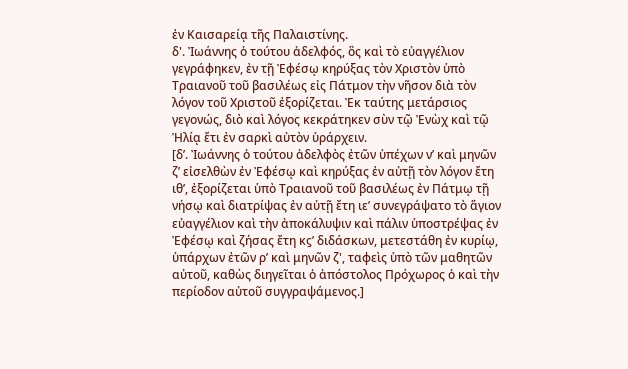ἐν Καισαρείᾳ τῆς Παλαιστίνης.
δ'. Ἰωάννης ὁ τούτου ἀδελφός, ὃς καὶ τὸ εὐαγγέλιον γεγράφηκεν, ἐν τῇ Ἐφέσῳ κηρύξας τὸν Χριστὸν ὑπὸ Τραιανοῦ τοῦ βασιλέως εἰς Πάτμον τὴν νῆσον διὰ τὸν λόγον τοῦ Χριστοῦ ἐξορίζεται. Ἐκ ταύτης μετάρσιος γεγονώς, διὸ καὶ λόγος κεκράτηκεν σὺν τῷ Ἐνὼχ καὶ τῷ Ἠλίᾳ ἔτι ἐν σαρκὶ αὐτὸν ὑράρχειν.
[δʹ. Ἰωάννης ὁ τούτου ἀδελφὸς ἐτῶν ὑπέχων νʹ καὶ μηνῶν ζʹ εἰσελθὼν ἐν Ἐφέσῳ καὶ κηρύξας ἐν αὐτῇ τὸν λόγον ἔτη ιθʹ, ἐξορίζεται ὑπὸ Τραιανοῦ τοῦ βασιλέως ἐν Πάτμῳ τῇ νήσῳ καὶ διατρίψας ἐν αὐτῇ ἔτη ιεʹ συνεγράψατο τὸ ἅγιον εὐαγγέλιον καὶ τὴν ἀποκάλυψιν καὶ πάλιν ὑποστρέψας ἐν Ἐφέσῳ καὶ ζήσας ἔτη κϛʹ διδάσκων, μετεστάθη ἐν κυρίῳ, ὑπάρχων ἐτῶν ρʹ καὶ μηνῶν ζ', ταφεὶς ὑπὸ τῶν μαθητῶν αὐτοῦ, καθὼς διηγεῖται ὁ ἀπόστολος Πρόχωρος ὁ καὶ τὴν περίοδον αὐτοῦ συγγραψάμενος.]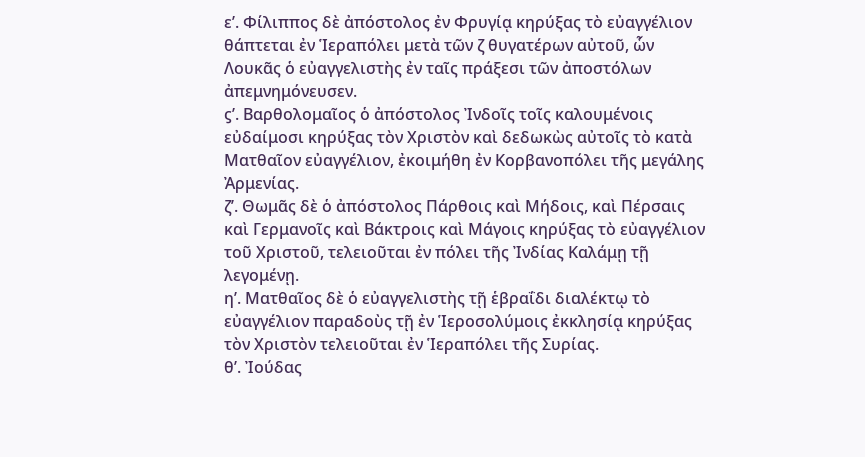εʹ. Φίλιππος δὲ ἀπόστολος ἐν Φρυγίᾳ κηρύξας τὸ εὐαγγέλιον θάπτεται ἐν Ἱεραπόλει μετὰ τῶν ζ θυγατέρων αὐτοῦ, ὧν Λουκᾶς ὁ εὐαγγελιστὴς ἐν ταῖς πράξεσι τῶν ἀποστόλων ἀπεμνημόνευσεν.
ϛʹ. Βαρθολομαῖος ὁ ἀπόστολος Ἰνδοῖς τοῖς καλουμένοις εὐδαίμοσι κηρύξας τὸν Χριστὸν καὶ δεδωκὼς αὐτοῖς τὸ κατὰ Ματθαῖον εὐαγγέλιον, ἐκοιμήθη ἐν Κορβανοπόλει τῆς μεγάλης Ἀρμενίας.
ζʹ. Θωμᾶς δὲ ὁ ἀπόστολος Πάρθοις καὶ Μήδοις, καὶ Πέρσαις καὶ Γερμανοῖς καὶ Βάκτροις καὶ Μάγοις κηρύξας τὸ εὐαγγέλιον τοῦ Χριστοῦ, τελειοῦται ἐν πόλει τῆς Ἰνδίας Καλάμῃ τῇ λεγομένῃ.
ηʹ. Ματθαῖος δὲ ὁ εὐαγγελιστὴς τῇ ἑβραΐδι διαλέκτῳ τὸ εὐαγγέλιον παραδοὺς τῇ ἐν Ἱεροσολύμοις ἐκκλησίᾳ κηρύξας τὸν Χριστὸν τελειοῦται ἐν Ἱεραπόλει τῆς Συρίας.
θʹ. Ἰούδας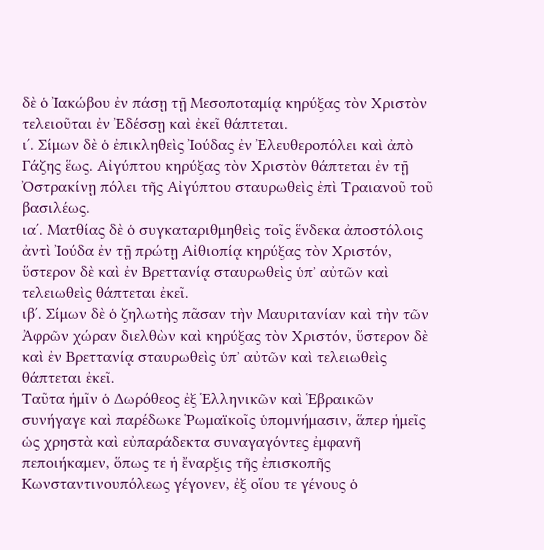δὲ ὁ Ἰακώβου ἐν πάσῃ τῇ Μεσοποταμίᾳ κηρύξας τὸν Χριστὸν τελειοῦται ἐν Ἐδέσσῃ καὶ ἐκεῖ θάπτεται.
ιʹ. Σίμων δὲ ὁ ἐπικληθεὶς Ἰούδας ἐν Ἐλευθεροπόλει καὶ ἀπὸ Γάζης ἕως. Αἰγύπτου κηρύξας τὸν Χριστὸν θάπτεται ἐν τῇ Ὀστρακίνῃ πόλει τῆς Αἰγύπτου σταυρωθεὶς ἐπὶ Τραιανοῦ τοῦ βασιλέως.
ιαʹ. Ματθίας δὲ ὁ συγκαταριθμηθεὶς τοῖς ἕνδεκα ἀποστόλοις ἀντὶ Ἰούδα ἐν τῇ πρώτῃ Αἰθιοπίᾳ κηρύξας τὸν Χριστόν, ὕστερον δὲ καὶ ἐν Βρεττανίᾳ σταυρωθεὶς ὑπ᾽ αὐτῶν καὶ τελειωθεὶς θάπτεται ἐκεῖ.
ιβʹ. Σίμων δὲ ὁ ζηλωτὴς πᾶσαν τὴν Μαυριτανίαν καὶ τὴν τῶν Ἀφρῶν χώραν διελθὼν καὶ κηρύξας τὸν Χριστόν, ὕστερον δὲ καὶ ἐν Βρεττανίᾳ σταυρωθεὶς ὑπ᾽ αὐτῶν καὶ τελειωθεὶς θάπτεται ἐκεῖ.
Ταῦτα ἡμῖν ὁ Δωρόθεος ἐξ Ἑλληνικῶν καὶ Ἑβραικῶν συνήγαγε καὶ παρέδωκε Ῥωμαϊκοῖς ὑπομνήμασιν, ἅπερ ἡμεῖς ὡς χρηστὰ καὶ εὐπαράδεκτα συναγαγόντες ἐμφανῆ πεποιήκαμεν, ὅπως τε ἡ ἔναρξις τῆς ἐπισκοπῆς Κωνσταντινουπόλεως γέγονεν, ἐξ οἵου τε γένους ὁ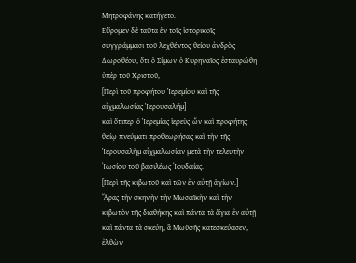Μητροφάνης κατήγετο.
Εὕρομεν δὲ ταῦτα ἑν τοῖς ἱστορικοῖς συγγράμμασι τοῦ λεχθέντος θείου ἀνδρὸς Δωροθέου, ὅτι ὁ Σίμων ὁ Κυρηναῖος ἐσταυρώθη ὑπὲρ τοῦ Χριστοῦ,
[Περὶ τοῦ προφήτου Ἱερεμίου καὶ τῆς αἰχμαλωσίας Ἱερουσαλήμ]
καὶ ὅτιπερ ὁ Ἱερεμίας ἱερεὺς ὤν καὶ προφήτης θείῳ πνεύματι προθεωρήσας καὶ τὴν τῆς Ἱερουσαλὴμ αἰχμαλωσίαν μετὰ τὴν τελευτὴν Ἰωσίου τοῦ βασιλέως Ἰουδαίας.
[Περὶ τῆς κιβωτοῦ καὶ τῶν ἐν αὐτῇ ἁγίων.]
Ἄρας τὴν σκηνὴν τὴν Μωσαϊκὴν καὶ τὴν κιβωτὸν τῆς διαθήκης καὶ πάντα τὰ ἅγια ἐν αὐτῇ καὶ πάντα τὰ σκεύη, ἃ Μωϋσῆς κατεσκεύασεν, ἐλθὼν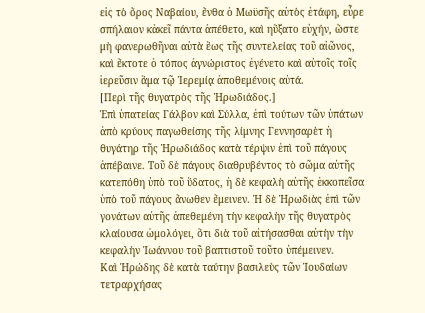εἰς τὸ ὄρος Ναβαίου, ἔνθα ὁ Μωϋσῆς αὐτὸς ἐτάφη, εὗρε σπήλαιον κἀκεῖ πάντα ἀπέθετο, καὶ ηὔξατο εὐχήν, ὥστε μὴ φανερωθῆναι αὐτὰ ἕως τῆς συντελείας τοῦ αἰῶνος, καὶ ἔκτοτε ὁ τόπος ἀγνώριστος ἐγένετο καὶ αὐτοῖς τοῖς ἱερεῦσιν ἅμα τῷ Ἱερεμίᾳ ἀποθεμένοις αὐτά.
[Περὶ τῆς θυγατρὸς τῆς Ἡρωδιάδος.]
Ἐπὶ ὑπατείας Γάλβον καὶ Σύλλα, ἐπὶ τούτων τῶν ὑπάτων ἀπὸ κρύους παγωθείσης τῆς λίμνης Γεννησαρὲτ ἡ θυγάτηρ τῆς Ἡρωδιάδος κατὰ τέρψιν ἐπὶ τοῦ πάγους ἀπέβαινε. Τοῦ δὲ πάγους διαθρυβέντος τὸ σῶμα αὐτῆς κατεπόθη ὑπὸ τοῦ ὕδατος, ἡ δὲ κεφαλὴ αὐτῆς ἐκκοπεῖσα ὑπὸ τοῦ πάγους ἄνωθεν ἔμεινεν. Ἡ δὲ Ἡρωδιὰς ἐπὶ τῶν γονάτων αὐτῆς ἀπεθεμένη τὴν κεφαλὴν τῆς θυγατρὸς κλαίουσα ὡμολόγει, ὅτι διὰ τοῦ αἰτήσασθαι αὐτὴν τὴν κεφαλὴν Ἰωάννου τοῦ βαπτιστοῦ τοῦτο ὑπέμεινεν.
Καὶ Ἡρώδης δὲ κατὰ ταύτην βασιλεὺς τῶν Ἰουδαίων τετραρχήσας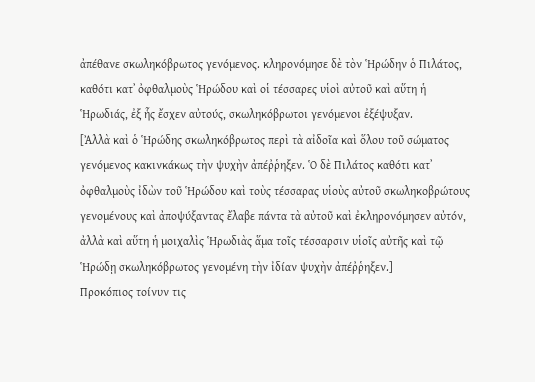ἀπέθανε σκωληκόβρωτος γενόμενος. κληρονόμησε δὲ τὸν Ἡρώδην ὁ Πιλάτος, καθότι κατ᾽ ὀφθαλμοὺς Ἡρώδου καὶ οἱ τέσσαρες υἱοὶ αὐτοῦ καὶ αὕτη ἡ Ἡρωδιάς, ἐξ ἧς ἔσχεν αὐτούς, σκωληκόβρωτοι γενόμενοι ἐξέψυξαν.
[Ἀλλὰ καὶ ὁ Ἡρώδης σκωληκόβρωτος περὶ τὰ αἰδοῖα καὶ ὅλου τοῦ σώματος γενόμενος κακινκάκως τὴν ψυχὴν ἀπέῤῥηξεν. Ὁ δὲ Πιλάτος καθότι κατ᾽ ὀφθαλμοὺς ἰδὼν τοῦ Ἡρώδου καὶ τοὺς τέσσαρας υἱοὺς αὐτοῦ σκωληκοβρώτους γενομένους καὶ ἀποψύξαντας ἔλαβε πάντα τὰ αὐτοῦ καὶ ἐκληρονόμησεν αὐτόν, ἀλλὰ καὶ αὕτη ἡ μοιχαλὶς Ἡρωδιὰς ἅμα τοῖς τέσσαρσιν υἱοῖς αὐτῆς καὶ τῷ Ἡρώδῃ σκωληκόβρωτος γενομένη τὴν ἰδίαν ψυχὴν ἀπέῤῥηξεν.]
Προκόπιος τοίνυν τις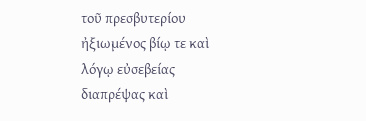τοῦ πρεσβυτερίου ἠξιωμένος βίῳ τε καὶ λόγῳ εὐσεβείας διαπρέψας καὶ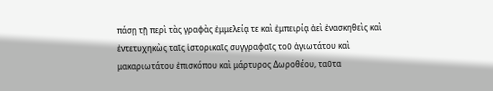πάσῃ τῇ περὶ τὰς γραφὰς ἐμμελείᾳ τε καὶ ἐμπειρίᾳ ἀεὶ ἐνασκηθεὶς καὶ ἐντετυχηκὼς ταῖς ἱστορικαῖς συγγραφαῖς τοῦ ἁγιωτάτου καὶ μακαριωτάτου ἐπισκόπου καὶ μάρτυρος Δωροθέου, ταῦτα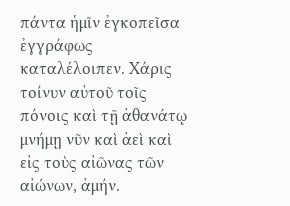πάντα ἡμῖν ἐγκοπεῖσα ἐγγράφως καταλέλοιπεν. Χάρις τοίνυν αὐτοῦ τοῖς πόνοις καὶ τῇ ἀθανάτῳ μνήμῃ νῦν καὶ ἀεὶ καὶ εἰς τοὺς αἰῶνας τῶν αἰώνων, ἀμήν.